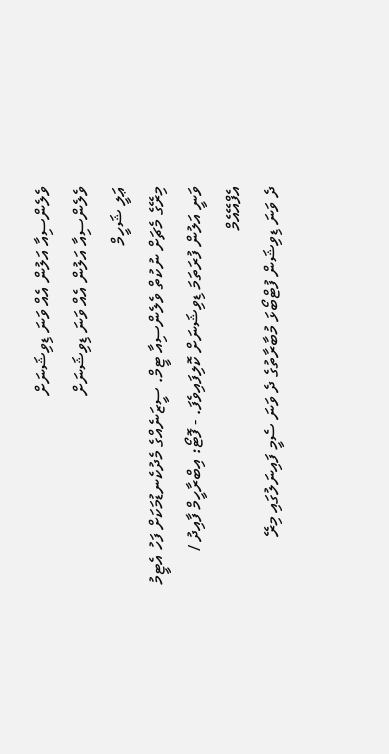ވެލެންސިއާ އަލުން އެއް ވަނަ ޑިވިޝަނަށް
ވެލެންސިއާ އަލުން އެއް ވަނަ ޑިވިޝަނަށް
ޢަލީ ޝަހީމް
މިރޭގެ މެޗަށް ނުކުތް ވެލެންސިއާ ޓީމް. ސީޒަނެއްގެ މެދުކެނޑުމަކަށް ފަހު އެޓީމު ވަނީ އަލުން ފުރަތަމަ ޑިވިޝަނަށް ކޮލިފައިވެފަ. - ފޮޓޯ: އިބްރާހީމް ފާއިދު / އެފްއޭއެމް
ދެ ވަނަ ޑިވިޝަން ފުޓްބޯޅަ މުބާރާތުގެ ދެ ވަނަ ސެމީ ފައިނަލުގައި މިރޭ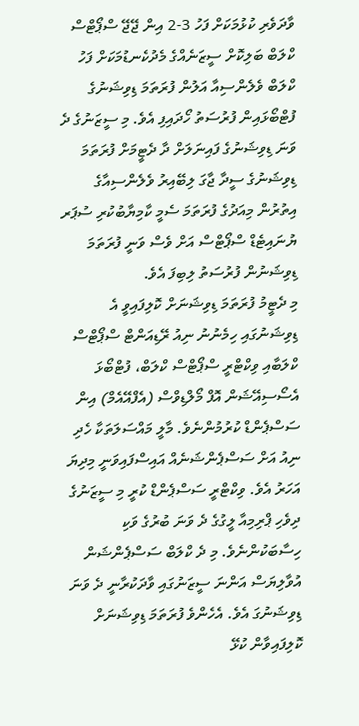ވާދަވެރި ކުޅުމަކަށް ފަހު 3-2 އިން ޖޭޖޭ ސްޕޯޓްސް ކްލަބް ބަލިކޮށް ސީޒަނެއްގެ މެދުކެނޑުމަކަށް ފަހު ކްލަބް ވެލެންސިއާ އަލުން ފުރަތަމަ ޑިވިޝަނުގެ ފުޓްބޯޅައިން ފުރުސަތު ހޯދައިފި އެވެ. މި ސީޒަނުގެ ދެ ވަނަ ޑިވިޝަނުގެ ފައިނަލަށް ދާ ދެޓީމަށް ފުރަތަމަ ޑިވިޝަނުގެ ސީދާ ޖާގަ ލިބޭއިރު ވެލެންސިއާގެ އިތުރުން މިއަދުގެ ފުރަތަމަ ސެމީ ކާމިޔާބުކުރި ސުޕަރ ޔުނައިޓެޑް ސްޕޯޓްސް އަށް ވެސް ވަނީ ފުރަތަމަ ޑިވިޝަނުން ފުރުސަތު ލިބިފަ އެވެ.
މި ދެޓީމު ފުރަތަމަ ޑިވިޝަނަށް ކޮލިފައިވީ އެ ޑިވިޝަނުގައި ހިމެނުނު ނިއު ރޭޑިއަންޓް ސްޕޯޓްސް ކްލަބާއި ވިކްޓްރީ ސްޕޯޓްސް ކްލަބް، ފުޓްބޯޅަ އެސޯސިއޭޝަން އޮފް މޯލްޑިވްސް (އެފްއޭއެމް) އިން ސަސްޕެންޑް ކުރުމުންނެވެ. މާލީ މައްސަލަތަކާ ހެދި ނިއު އަށް ސަސްޕެންޝަނެއް އައިސްފައިވަނީ މިދިޔަ އަހަރު އެވެ. ވިކްޓްރީ ސަސްޕެންޑް ކުރީ މި ސީޒަނުގެ ދިވެހި ޕްރިމިއާ ލީގުގެ ދެ ވަނަ ބުރުގެ ވަކި ހިސާބަކުންނެވެ. މި ދެ ކްލަބް ސަސްޕެންޝަން އުވާލިޔަސް އަންނަ ސީޒަނުގައި ވާދަކުރާނީ ދެ ވަނަ ޑިވިޝަނުގަ އެވެ. އެހެންވެ ފުރަތަމަ ޑިވިޝަނަށް ކޮލިފައިވާން ކުޅޭ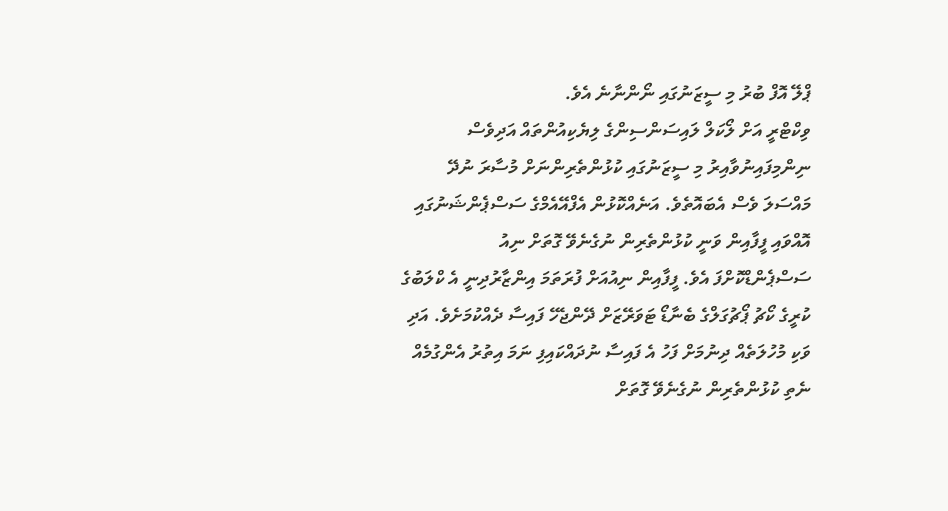ޕްލޭ އޮފް ބުރު މި ސީޒަނުގައި ނޯންނާނެ އެވެ.
ވިކްޓްރީ އަށް ލޯކަލް ލައިސަންސިންގެ ލިޔެކިއުންތައް އަދިވެސް ނިންމިފައިނުވާއިރު މި ސީޒަނުގައި ކުޅުންތެރިންނަށް މުސާރަ ނުދޭ މައްސަލަ ވެސް އެބައޮތެވެ. އަނެއްކޮޅުން އެފްއޭއެމްގެ ސަސްޕެންޝަނުގައި އޮއްވައި ފީފާއިން ވަނީ ކުޅުންތެރިން ނުގެނެވޭ ގޮތަށް ނިއު ސަސްޕެންޑްކޮށްފަ އެވެ. ފީފާއިން ނިއުއަށް ފުރަތަމަ އިންޒާރުދިނީ އެ ކްލަބުގެ ކުރީގެ ކޯޗު ޕޯޗުގަލްގެ ބެނާޑޯ ޓަވަރޭޒަށް ދޭންޖެހޭ ފައިސާ ދެއްކުމަށެވެ. އަދި ވަކި މުހުލަތެއް ދިނުމަށް ފަހު އެ ފައިސާ ނުދައްކައިފި ނަމަ އިތުރު އެންގުމެއް ނެތި ކުޅުންތެރިން ނުގެނެވޭ ގޮތަށް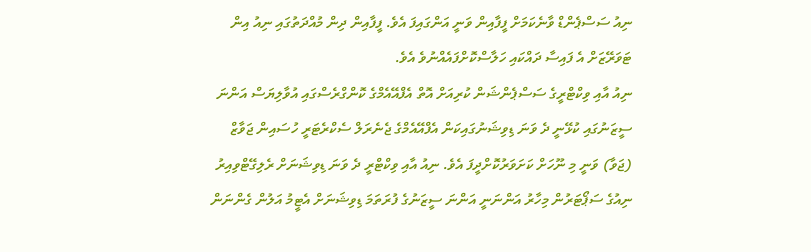ނިއު ސަސްޕެންޑް ވާނެކަމަށް ފީފާއިން ވަނީ އަންގައިފަ އެވެ. ފީފާއިން ދިން މުއްދަތުގައި ނިއު އިން ޓަވަރޭޒަށް އެ ފައިސާ ދައްކައި ހަލާސްކޮށްފައެއްނުވެ އެވެ.
ނިއު އާއި ވިކްޓްރީގެ ސަސްޕެންޝަން ކުރިއަށް އޮތް އެފްއޭއެމްގެ ކޮންގްރެސްގައި އުވާލިޔަސް އަންނަ ސީޒަނުގައި ކުޅޭނީ ދެ ވަނަ ޑިވިޝަނުގައިކަން އެފްއޭއެމްގެ ޖެނެރަލް ސެކްރެޓަރީ ހުސައިން ޖަވާޒް (ޖަވާ) ވަނީ މި ނޫހަށް ކަށަވަރުކޮށްދީފަ އެވެ. ނިއު އާއި ވިކްޓްރީ ދެ ވަނަ ޑިވިޝަނަށް ރެލިގޭޓްވިއިރު ނިއުގެ ސަޕޯޓަރުން މިހާރު އަންނަނީ އަންނަ ސީޒަނުގެ ފުރަތަމަ ޑިވިޝަނަށް އެޓީމު އަލުން ގެންނަން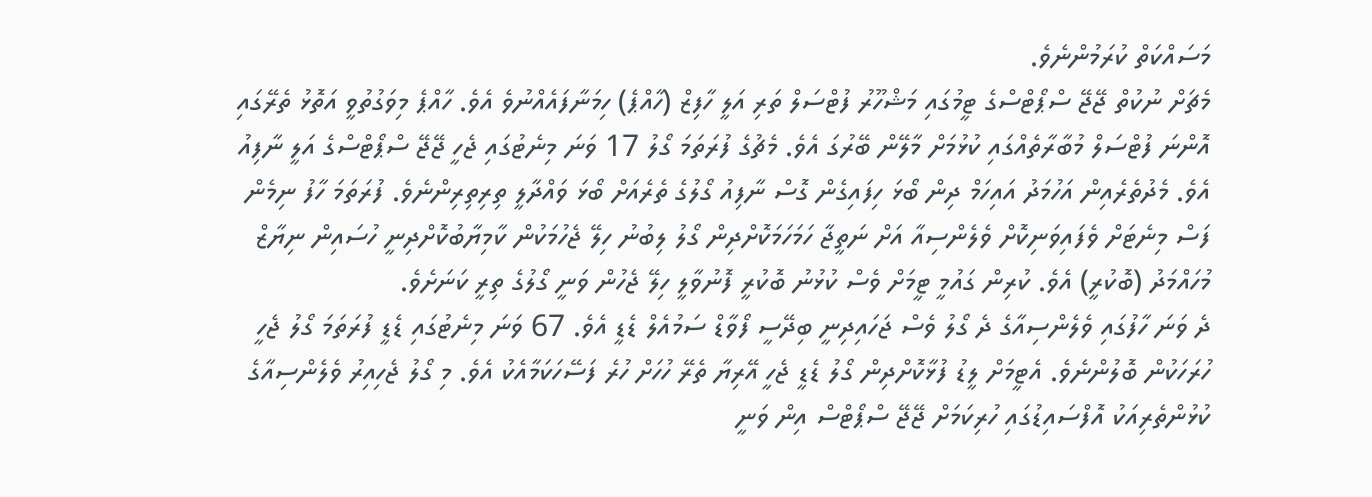މަސައްކަތް ކުރަމުންނެވެ.
މެޗަށް ނުކުތް ޖޭޖޭ ސްޕޯޓްސްގެ ޓީމުގައި މަޝްހޫރު ފުޓްސަލް ތަރި އަލީ ހާފިޒް (ހާއްޕެ) ހިމަނާފައެއްނުވެ އެވެ. ހާއްޕެ މިވަގުތުވީ އަތޮޅު ތެރޭގައި އޮންނަ ފުޓްސަލް މުބާރާތެއްގައި ކުޅުމަށް މާލޭން ބޭރުގަ އެވެ. މެޗުގެ ފުރަތަމަ ގޯލު 17 ވަނަ މިނެޓުގައި ޖެހީ ޖޭޖޭ ސްޕޯޓްސްގެ އަލީ ނާފިއު އެވެ. މެދުތެރެއިން އަހުމަދު އައިހަމް ދިން ބޯޅަ ހިފައިގެން ގޮސް ނާފިއު ގޯލުގެ ތެރެއަށް ބޯޅަ ވައްދާލީ ތިރިތިރިންނެވެ. ފުރަތަމަ ހާފު ނިމެން ފަސް މިނެޓަށް ވެފައިވަނިކޮށް ވެލެންސިއާ އަށް ނަތީޖާ ހަމަހަމަކޮށްދިން ގޯލު ލިބުނު ހިލޭ ޖެހުމަކުން ކާމިޔާބުކޮށްދިނީ ހުސައިން ނިޔާޒް މުހައްމަދު (ބޮކުރީ) އެވެ. ކުރިން ގައުމީ ޓީމަށް ވެސް ކުޅުނު ބޮކުރީ ފޮނުވާލީ ހިލޭ ޖެހުން ވަނީ ގޯލުގެ ތިރީ ކަނަށެވެ.
ދެ ވަނަ ހާފުގައި ވެލެންސިއާގެ ދެ ގޯލު ވެސް ޖަހައިދިނީ ބިދޭސީ ފޯވާޑް ސަމުއެލް ޑެޑީ އެވެ. 67 ވަނަ މިނެޓުގައި ޑެޑީ ފުރަތަމަ ގޯލު ޖެހީ ހުރަހަކުން ބޮލުންނެވެ. އެޓީމަށް ލީޑު ފުޅާކޮށްދިން ގޯލު ޑެޑީ ޖެހީ އޭރިޔާ ތެރޭ ހުހަށް ހުރެ ފަސޭހަކަމާއެކު އެވެ. މި ގޯލު ޖެހިއިރު ވެލެންސިއާގެ ކުޅުންތެރިއަކު އޮފްސައިޑުގައި ހުރިކަމަށް ޖޭޖޭ ސްޕޯޓްސް އިން ވަނީ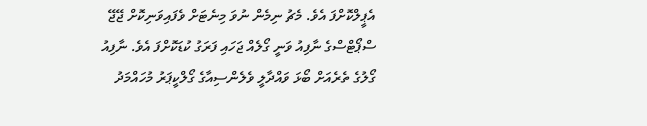އެޕީލްކޮށްފަ އެވެ. މެޗު ނިމެން ނުވަ މިނެޓަށް ވެފައިވަނިކޮށް ޖޭޖޭ ސްޕޯޓްސްގެ ނާފިއު ވަނީ ގޯލެއް ޖަހައި ފަރަގު ކުޑަކޮށްފަ އެވެ. ނާފިއު ގޯލުގެ ތެރެއަށް ބޯޅަ ވައްދާލީ ވެލެންސިއާގެ ގޯލްކީޕަރު މުހައްމަދު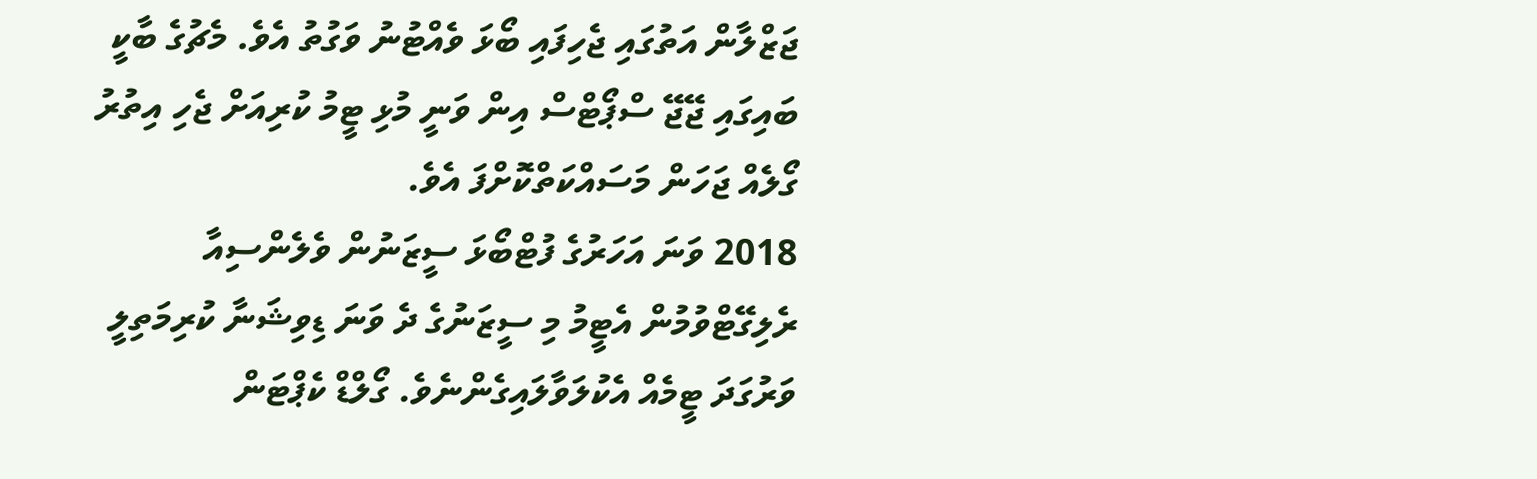ޖަޒްލާން އަތުގައި ޖެހިފައި ބޯޅަ ވެއްޓުނު ވަގުތު އެވެ. މެޗުގެ ބާކީ ބައިގައި ޖޭޖޭ ސްޕޯޓްސް އިން ވަނީ މުޅި ޓީމު ކުރިއަށް ޖެހި އިތުރު ގޯލެއް ޖަހަން މަސައްކަތްކޮށްފަ އެވެ.
2018 ވަނަ އަހަރުގެ ފުޓްބޯޅަ ސީޒަނުން ވެލެންސިއާ ރެލިގޭޓްވުމުން އެޓީމު މި ސީޒަނުގެ ދެ ވަނަ ޑިވިޝަނާ ކުރިމަތިލީ ވަރުގަދަ ޓީމެއް އެކުލަވާލައިގެންނެވެ. ގޯލްޑް ކެޕްޓަން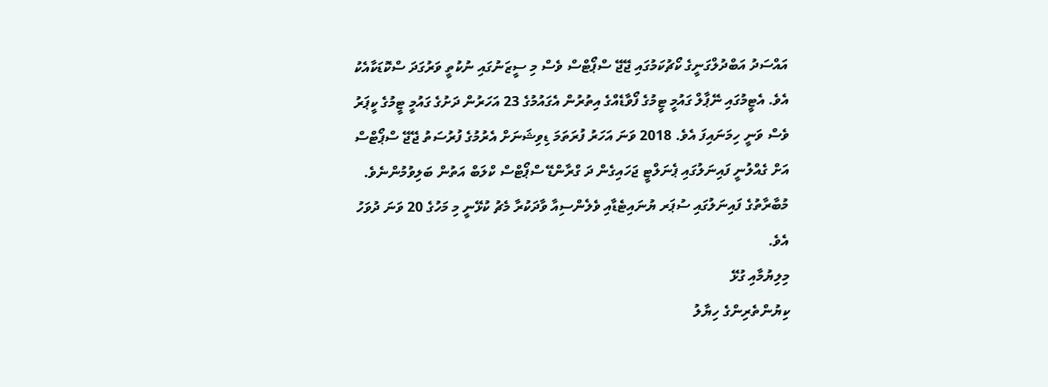އައްސަދު އަބްދުލްގަނީގެ ކޯޗުކަމުގައި ޖޭޖޭ ސްޕޯޓްސް ވެސް މި ސީޒަނުގައި ނުކުތީ ވަރުގަދަ ސްކޮޑަކާއެކު އެވެ. އެޓީމުގައި ނޭޕާލް ގައުމީ ޓީމުގެ ފޯވާޑެއްގެ އިތުރުން އެގައުމުގެ 23 އަހަރުން ދަށުގެ ގައުމީ ޓީމުގެ ކީޕަރު ވެސް ވަނީ ހިމަނައިފަ އެވެ. 2018 ވަނަ އަހަރު ފުރަތަމަ ޑިވިޝަނަށް އެރުމުގެ ފުރުސަތު ޖޭޖޭ ސްޕޯޓްސް އަށް ގެއްލުނީ ފައިނަލުގައި ޕެނަލްޓީ ޖަހައިގެން ދަ ގްރާންޑޭ ސްޕޯޓްސް ކްލަބް އަތުން ބަލިވުމުންނެވެ.
މުބާރާތުގެ ފައިނަލުގައި ސުޕަރ ޔުނައިޓެޑާއި ވެލެންސިއާ ވާދަކުރާ މެޗު ކުޅޭނީ މި މަހުގެ 20 ވަނަ ދުވަހު އެވެ.
މިލިޔުމާއި ގުޅޭ
ކިޔުންތެރިންގެ ހިޔާލު